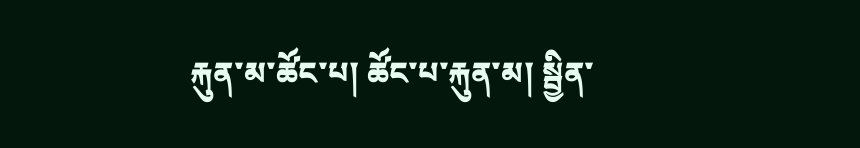རྐུན་མ་ཚོང་པ། ཚོང་པ་རྐུན་མ། སྦྱིན་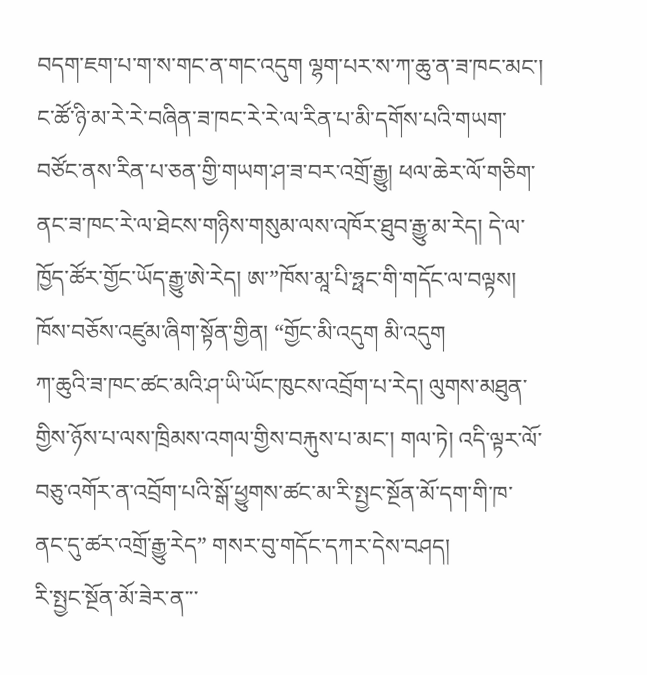བདག་ཇག་པ་ག་ས་གང་ན་གང་འདུག ལྷག་པར་ས་ཀ་ཆུ་ན་ཟ་ཁང་མང་། ང་ཚོ་ཉི་མ་རེ་རེ་བཞིན་ཟ་ཁང་རེ་རེ་ལ་རིན་པ་མི་དགོས་པའི་གཡག་བཙོང་ནས་རིན་པ་ཅན་གྱི་གཡག་ཤ་ཟ་བར་འགྲོ་རྒྱུ། ཕལ་ཆེར་ལོ་གཅིག་ནང་ཟ་ཁང་རེ་ལ་ཐེངས་གཉིས་གསུམ་ལས་འཁོར་ཐུབ་རྒྱུ་མ་རེད། དེ་ལ་ཁྱོད་ཚོར་གྱོང་ཡོད་རྒྱུ་ཨེ་རེད། ཨ་”ཁོས་མཱ་པི་ཧྥང་གི་གདོང་ལ་བལྟས།
ཁོས་བཅོས་འཛུམ་ཞིག་སྟོན་གྱིན། “གྱོང་མི་འདུག མི་འདུག
ཀ་ཆུའི་ཟ་ཁང་ཚང་མའི་ཤ་ཡི་ཡོང་ཁུངས་འབྲོག་པ་རེད། ལུགས་མཐུན་གྱིས་ཉོས་པ་ལས་ཁྲིམས་འགལ་གྱིས་བརྐུས་པ་མང་། གལ་ཏེ། འདི་ལྟར་ལོ་བཅུ་འགོར་ན་འབྲོག་པའི་སྒོ་ཕྱུགས་ཚང་མ་རི་སྤྱང་སྔོན་མོ་དག་གི་ཁ་ནང་དུ་ཚར་འགྲོ་རྒྱུ་རེད” གསར་བུ་གདོང་དཀར་དེས་བཤད།
རི་སྤྱང་སྔོན་མོ་ཟེར་ན་་་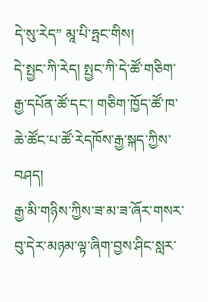དེ་སུ་རེད” མཱ་པི་ཧྤང་གིས།
དེ་སྤྱང་ཀི་རེད། སྤྱང་ཀི་དེ་ཚོ་གཅིག་རྒྱ་དཔོན་ཚོ་དང་། གཅིག་ཁྱོད་ཚོ་ཁ་ཆེ་ཚོང་པ་ཚོ་རེདཁོས་རྒྱ་སྐད་ཀྱིས་བཤད།
རྒྱ་མི་གཉིས་ཀྱིས་ཟ་མ་ཟ་ཞོར་གསར་བུ་དེར་མཉམ་ལྟ་ཞིག་བྱས་ཤིང་སླར་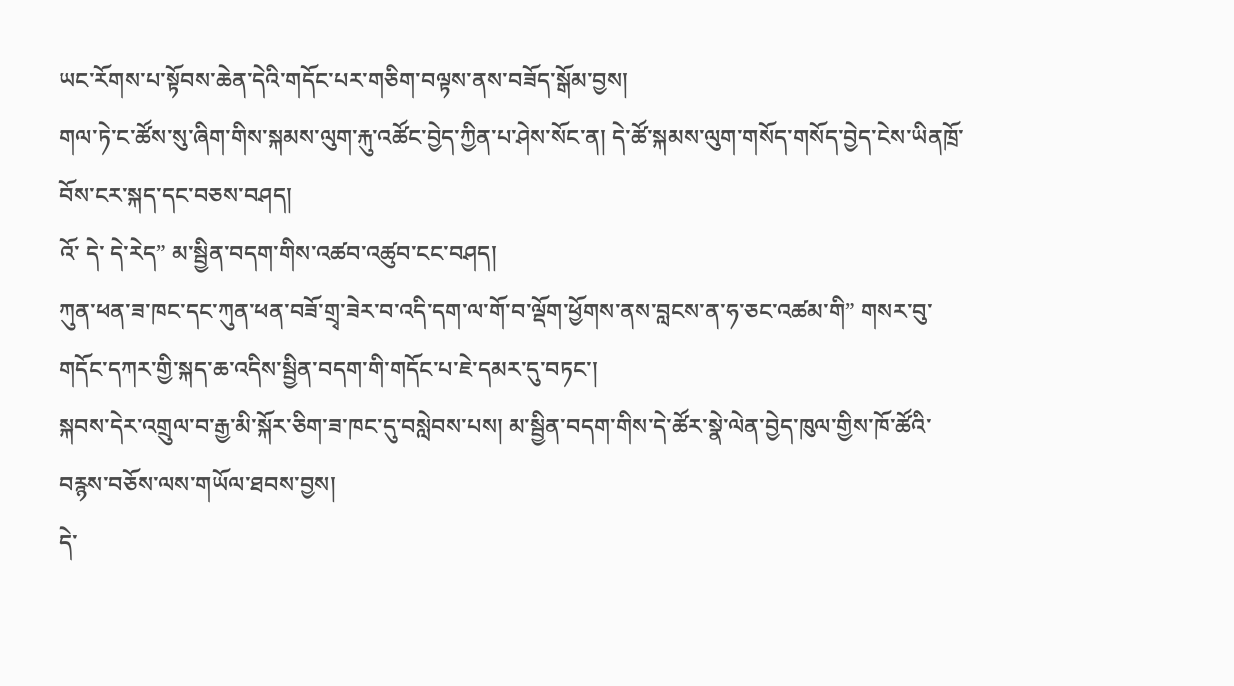ཡང་རོགས་པ་སྟོབས་ཆེན་དེའི་གདོང་པར་གཅིག་བལྟས་ནས་བཟོད་སྒོམ་བྱས།
གལ་ཏེ་ང་ཚོས་སུ་ཞིག་གིས་སྐམས་ལུག་རྐུ་འཚོང་བྱེད་ཀྱིན་པ་ཤེས་སོང་ན། དེ་ཚོ་སྐམས་ལུག་གསོད་གསོད་བྱེད་ངེས་ཡིནཁྲོ་བོས་ངར་སྐད་དང་བཅས་བཤད།
འོ་ དེ་ དེ་རེད” མ་སྦྱིན་བདག་གིས་འཚབ་འཚུབ་ངང་བཤད།
ཀུན་ཕན་ཟ་ཁང་དང་ཀུན་ཕན་བཟོ་གྲྭ་ཟེར་བ་འདི་དག་ལ་གོ་བ་ལྡོག་ཕྱོགས་ནས་བླངས་ན་ཧ་ཅང་འཚམ་གི” གསར་བུ་གདོང་དཀར་གྱི་སྐད་ཆ་འདིས་སྦྱིན་བདག་གི་གདོང་པ་ཇེ་དམར་དུ་བཏང་།
སྐབས་དེར་འགྲུལ་བ་རྒྱ་མི་སྐོར་ཅིག་ཟ་ཁང་དུ་བསླེབས་པས། མ་སྦྱིན་བདག་གིས་དེ་ཚོར་སྣེ་ལེན་བྱེད་ཁུལ་གྱིས་ཁོ་ཚོའི་བརྙས་བཅོས་ལས་གཡོལ་ཐབས་བྱས།
དེ་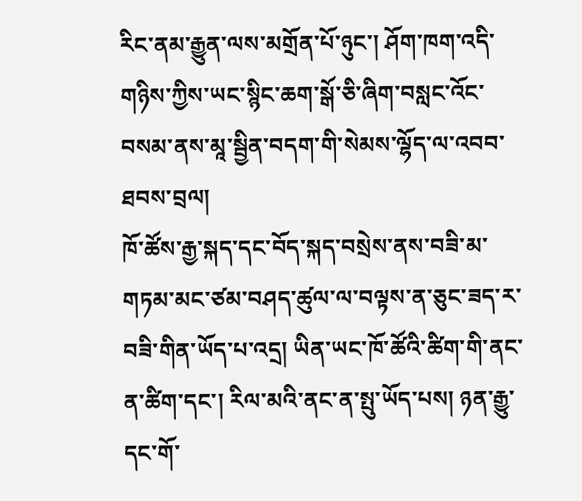རིང་ནམ་རྒྱུན་ལས་མགྲོན་པོ་ཉུང་། ཤོག་ཁག་འདི་གཉིས་ཀྱིས་ཡང་སྙིང་ཆག་སྒོ་ཅི་ཞིག་བསླང་འོང་བསམ་ནས་མཱ་སྦྱིན་བདག་གི་སེམས་ལྷོད་ལ་འབབ་ཐབས་བྲལ།
ཁོ་ཚོས་རྒྱ་སྐད་དང་བོད་སྐད་བསྲེས་ནས་བཟི་མ་གཏམ་མང་ཙམ་བཤད་ཚུལ་ལ་བལྟས་ན་ཅུང་ཟད་ར་བཟི་གིན་ཡོད་པ་འདྲ། ཡིན་ཡང་ཁོ་ཚོའི་ཚིག་གི་ནང་ན་ཚིག་དང་། རིལ་མའི་ནང་ན་སྤུ་ཡོད་པས། ཉན་རྒྱུ་དང་གོ་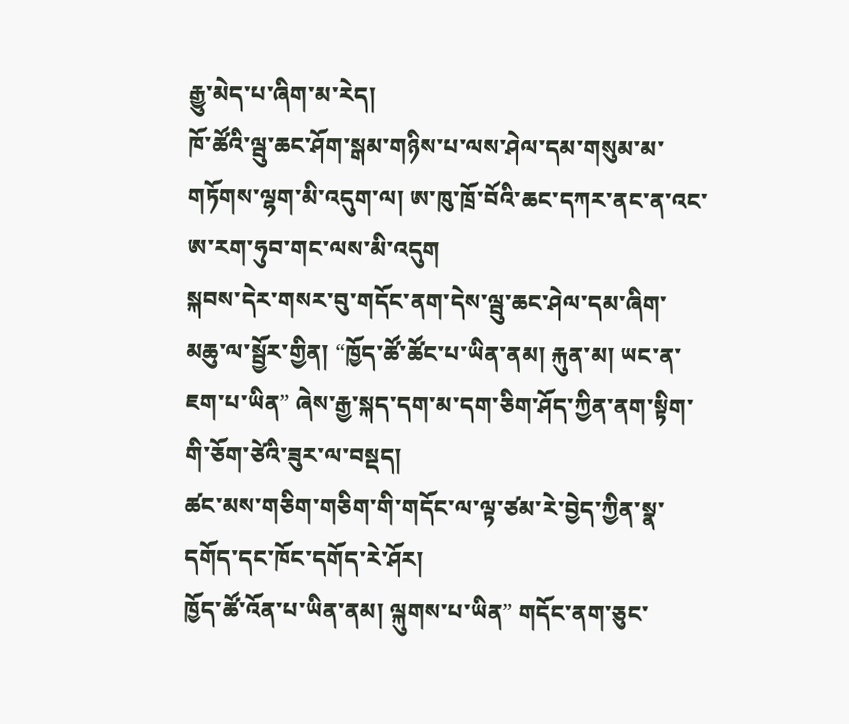རྒྱུ་མེད་པ་ཞིག་མ་རེད།
ཁོ་ཚོའི་ལྦུ་ཆང་ཤོག་སྒམ་གཉིས་པ་ལས་ཤེལ་དམ་གསུམ་མ་གཏོགས་ལྷག་མི་འདུག་ལ། ཨ་ཁུ་ཁྲོ་བོའི་ཆང་དཀར་ནང་ན་འང་ཨ་རག་ཧུབ་གང་ལས་མི་འདུག
སྐབས་དེར་གསར་བུ་གདོང་ནག་དེས་ལྦུ་ཆང་ཤེལ་དམ་ཞིག་མཆུ་ལ་སྦྱོར་གྱིན། “ཁྱོད་ཚོ་ཚོང་པ་ཡིན་ནམ། རྐུན་མ། ཡང་ན་ཇག་པ་ཡིན” ཞེས་རྒྱ་སྐད་དག་མ་དག་ཅིག་ཤོད་ཀྱིན་ནག་སྟིག་གི་ཅོག་ཙེའི་ཟུར་ལ་བསྡད།
ཚང་མས་གཅིག་གཅིག་གི་གདོང་ལ་ལྟ་ཙམ་རེ་བྱེད་ཀྱིན་སྣ་དགོད་དང་ཁོང་དགོད་རེ་ཤོར།
ཁྱོད་ཚོ་འོན་པ་ཡིན་ནམ། ལྐུགས་པ་ཡིན” གདོང་ནག་ཅུང་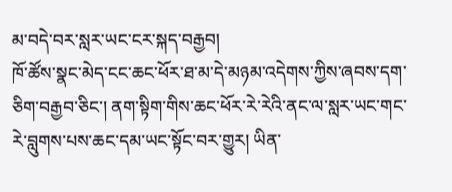མ་བདེ་བར་སླར་ཡང་ངར་སྐད་བརྒྱབ།
ཁོ་ཚོས་སྣང་མེད་ངང་ཆང་ཕོར་ཐ་མ་དེ་མཉམ་འདེགས་ཀྱིས་ཞབས་དག་ཅིག་བརྒྱབ་ཅིང་། ནག་སྟིག་གིས་ཆང་ཕོར་རེ་རེའི་ནང་ལ་སླར་ཡང་གང་རེ་བླུགས་པས་ཆང་དམ་ཡང་སྟོང་བར་གྱུར། ཡིན་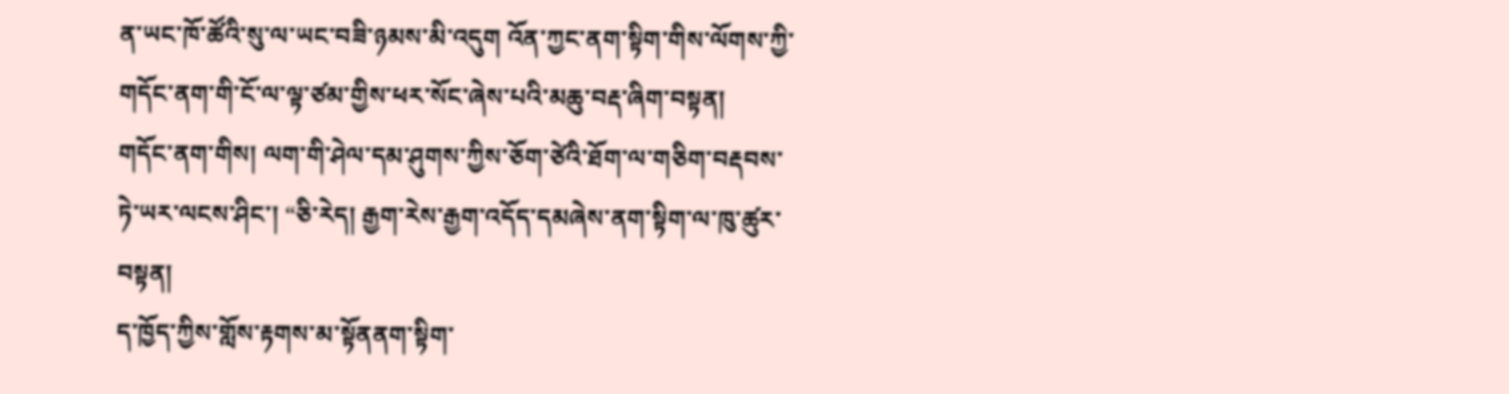ན་ཡང་ཁོ་ཚོའི་སུ་ལ་ཡང་བཟི་ཉམས་མི་འདུག འོན་ཀྱང་ནག་སྟིག་གིས་ལོགས་ཀྱི་གདོང་ནག་གི་ངོ་ལ་ལྟ་ཙམ་གྱིས་ཕར་སོང་ཞེས་པའི་མཆུ་བརྡ་ཞིག་བསྟན།
གདོང་ནག་གིས། ལག་གི་ཤེལ་དམ་ཤུགས་ཀྱིས་ཅོག་ཙེའི་ཐོག་ལ་གཅིག་བརྡབས་ཏེ་ཡར་ལངས་ཤིང་། “ཅི་རེད། རྒྱག་རེས་རྒྱག་འདོད་དམཞེས་ནག་སྟིག་ལ་ཁུ་ཚུར་བསྟན།
ད་ཁྱོད་ཀྱིས་གློས་རྟགས་མ་སྟོནནག་སྟིག་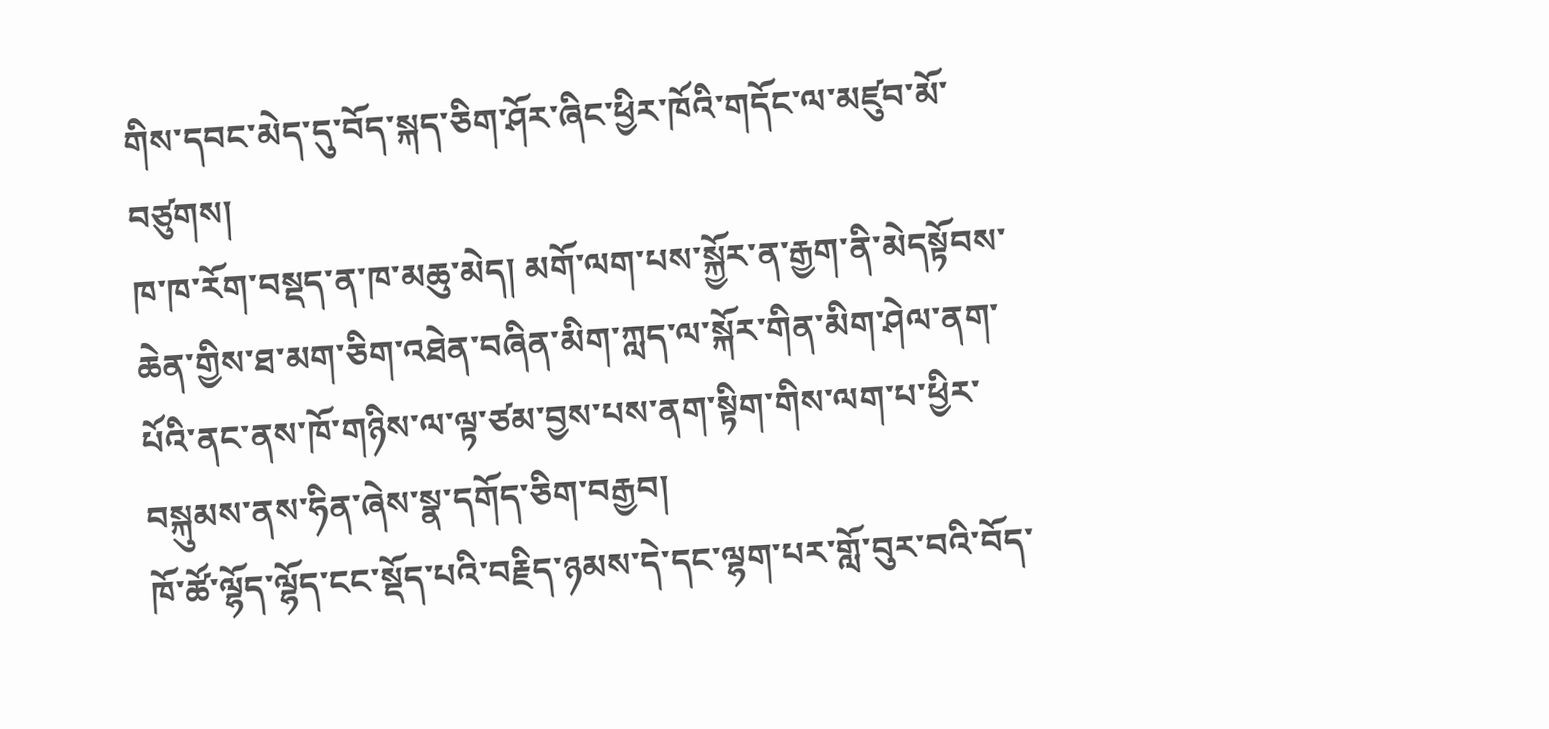གིས་དབང་མེད་དུ་བོད་སྐད་ཅིག་ཤོར་ཞིང་ཕྱིར་ཁོའི་གདོང་ལ་མཛུབ་མོ་བཙུགས།
ཁ་ཁ་རོག་བསྡད་ན་ཁ་མཆུ་མེད། མགོ་ལག་པས་སྐྱོར་ན་རྒྱག་ནི་མེདསྟོབས་ཆེན་གྱིས་ཐ་མག་ཅིག་འཐེན་བཞིན་མིག་ཀླད་ལ་སྐོར་གིན་མིག་ཤེལ་ནག་པོའི་ནང་ནས་ཁོ་གཉིས་ལ་ལྟ་ཙམ་བྱས་པས་ནག་སྟིག་གིས་ལག་པ་ཕྱིར་བསྐུམས་ནས་ཧིན་ཞེས་སྣ་དགོད་ཅིག་བརྒྱབ།
ཁོ་ཚོ་ལྷོད་ལྷོད་ངང་སྡོད་པའི་བརྗིད་ཉམས་དེ་དང་ལྷག་པར་གློ་བུར་བའི་བོད་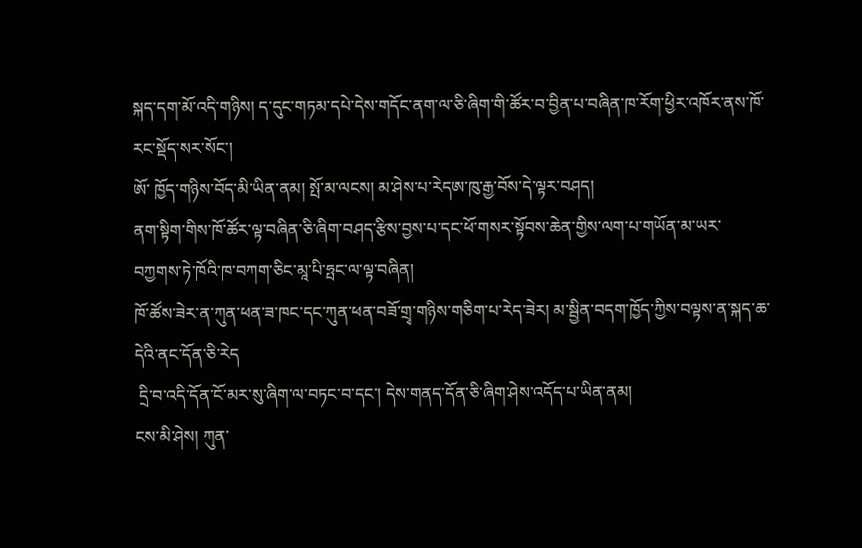སྐད་དག་མོ་འདི་གཉིས། ད་དུང་གཏམ་དཔེ་དེས་གདོང་ནག་ལ་ཅི་ཞིག་གི་ཚོར་བ་བྱིན་པ་བཞིན་ཁ་རོག་ཕྱིར་འཁོར་ནས་ཁོ་རང་སྡོད་སར་སོང་།
ཨོ་ ཁྱོད་གཉིས་བོད་མི་ཡིན་ནམ། སྤོ་མ་ལངས། མ་ཤེས་པ་རེདཨ་ཁུ་རྒྱ་བོས་དེ་ལྟར་བཤད།
ནག་སྟིག་གིས་ཁོ་ཚོར་ལྟ་བཞིན་ཅི་ཞིག་བཤད་རྩིས་བྱས་པ་དང་ཕོ་གསར་སྟོབས་ཆེན་གྱིས་ལག་པ་གཡོན་མ་ཡར་བཀྱགས་ཏེ་ཁོའི་ཁ་བཀག་ཅིང་མཱ་པི་ཧྤང་ལ་ལྟ་བཞིན།
ཁོ་ཚོས་ཟེར་ན་ཀུན་ཕན་ཟ་ཁང་དང་ཀུན་ཕན་བཟོ་གྲྭ་གཉིས་གཅིག་པ་རེད་ཟེར། མ་སྦྱིན་བདག་ཁྱོད་ཀྱིས་བལྟས་ན་སྐད་ཆ་དེའི་ནང་དོན་ཅི་རེད
 དྲི་བ་འདི་དོན་ངོ་མར་སུ་ཞིག་ལ་བཏང་བ་དང་། དེས་གནད་དོན་ཅི་ཞིག་ཤེས་འདོད་པ་ཡིན་ནམ།
ངས་མི་ཤེས། ཀུན་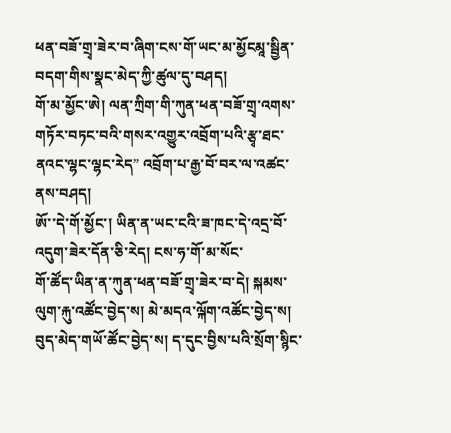ཕན་བཟོ་གྲྭ་ཟེར་བ་ཞིག་ངས་གོ་ཡང་མ་མྱོངམཱ་སྦྱིན་བདག་གིས་སྣང་མེད་ཀྱི་ཚུལ་དུ་བཤད།
གོ་མ་མྱོང་ཨེ། ལན་ཀྲིག་གི་ཀུན་ཕན་བཟོ་གྲྭ་འགས་གཏོར་བཏང་བའི་གསར་འགྱུར་འབྲོག་པའི་རྩྭ་ཐང་ནའང་ལྷང་ལྷང་རེད” འབྲོག་པ་རྒྱ་བོ་བར་ལ་འཚང་ནས་བཤད།
ཨོ་་དེ་གོ་མྱོང་། ཡིན་ན་ཡང་ངའི་ཟ་ཁང་དེ་འདྲ་བོ་འདུག་ཟེར་དོན་ཅི་རེད། ངས་ཧ་གོ་མ་སོང་
གོ་ཚོད་ཡིན་ན་ཀུན་ཕན་བཟོ་གྲྭ་ཟེར་བ་དེ། སྐམས་ལུག་རྐུ་འཚོང་བྱེད་ས། མེ་མདའ་ལྐོག་འཚོང་བྱེད་ས། བུད་མེད་གཡོ་ཚོང་བྱེད་ས། ད་དུང་བྱིས་པའི་སྲོག་སྙིང་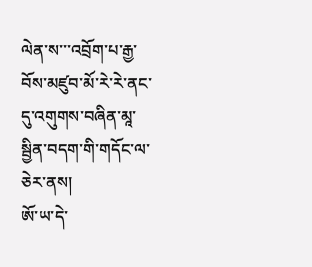ལེན་ས་་་འབྲོག་པ་རྒྱ་བོས་མཛུབ་མོ་རེ་རེ་ནང་དུ་འགུགས་བཞིན་མཱ་སྦྱིན་བདག་གི་གདོང་ལ་ཅེར་ནས།
ཨོ་ཡ་དེ་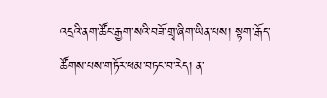འདྲའི་ནག་ཚོང་རྒྱག་སའི་བཟོ་གྲྭ་ཞིག་ཡིན་པས། སྟག་རྒོད་ཚོགས་པས་གཏོར་ཕམ་བཏང་བ་རེད། ན་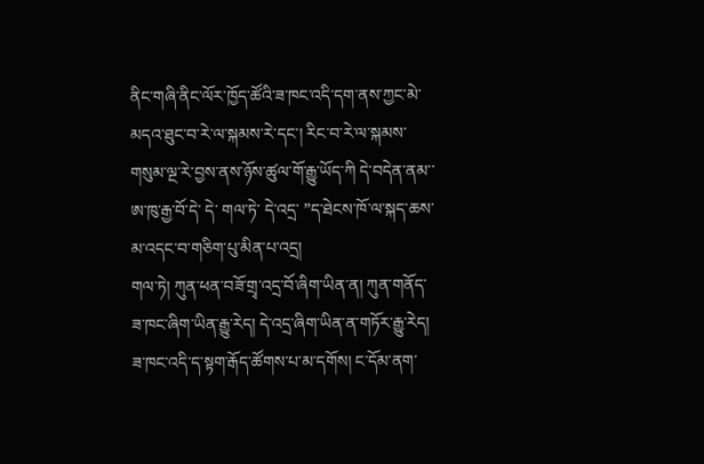ནིང་གཞི་ནིང་ལོར་ཁྱོད་ཚོའི་ཟ་ཁང་འདི་དག་ནས་ཀྱང་མེ་མདའ་ཐུང་བ་རེ་ལ་སྐམས་རེ་དང་། རིང་བ་རེ་ལ་སྐམས་གསུམ་ལྔ་རེ་བྱས་ནས་ཉོས་ཚུལ་གོ་རྒྱུ་ཡོད་ཀི དེ་བདེན་ནམ་་
ཨ་ཁུ་རྒྱ་བོ་དེ་ དེ་ གལ་ཏེ་ དེ་འདྲ་ ”ད་ཐེངས་ཁོ་ལ་སྐད་ཆས་མ་འདང་བ་གཅིག་པུ་མིན་པ་འདྲ།
གལ་ཏེ། ཀུན་ཕན་བཟོ་གྲྭ་འདྲ་བོ་ཞིག་ཡིན་ན། ཀུན་གནོད་ཟ་ཁང་ཞིག་ཡིན་རྒྱུ་རེད། དེ་འདྲ་ཞིག་ཡིན་ན་གཏོར་རྒྱུ་རེད། ཟ་ཁང་འདི་ད་སྟག་རྒོད་ཚོགས་པ་མ་དགོས། ང་དོམ་ནག་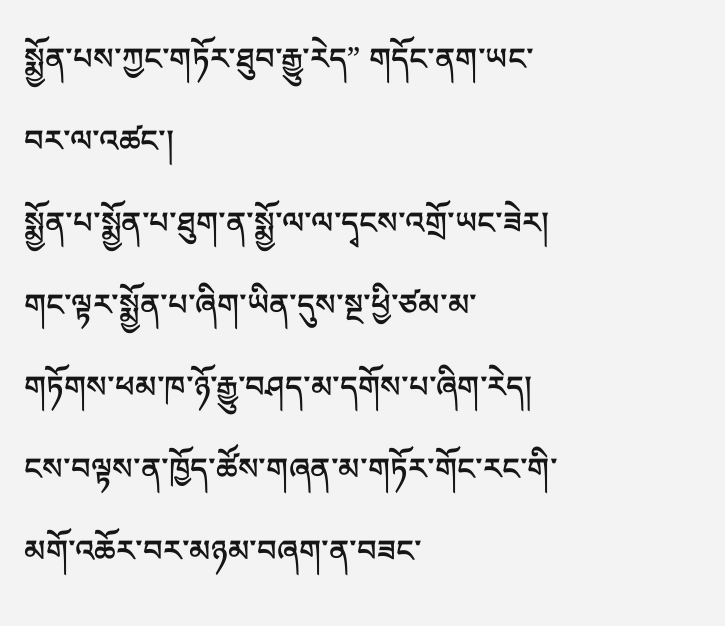སྨྱོན་པས་ཀྱང་གཏོར་ཐུབ་རྒྱུ་རེད” གདོང་ནག་ཡང་བར་ལ་འཚང་།
སྨྱོན་པ་སྨྱོན་པ་ཐུག་ན་སྨྱོ་ལ་ལ་དྭངས་འགྲོ་ཡང་ཟེར། གང་ལྟར་སྨྱོན་པ་ཞིག་ཡིན་དུས་སྔ་ཕྱི་ཙམ་མ་གཏོགས་ཕམ་ཁ་ཉོ་རྒྱུ་བཤད་མ་དགོས་པ་ཞིག་རེད། ངས་བལྟས་ན་ཁྱོད་ཚོས་གཞན་མ་གཏོར་གོང་རང་གི་མགོ་འཆོར་བར་མཉམ་བཞག་ན་བཟང་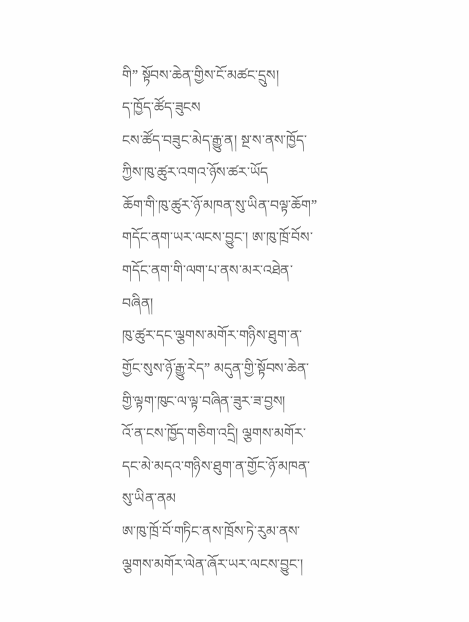གི” སྟོབས་ཆེན་གྱིས་ངོ་མཚང་དྲུས།
ད་ཁྱོད་ཚོད་ཟུངས
ངས་ཚོད་བཟུང་མེད་རྒྱུ་ན། སྔ་ས་ནས་ཁྱོད་ཀྱིས་ཁུ་ཚུར་འགའ་ཉོས་ཚར་ཡོད
ཆོག་གི་ཁུ་ཚུར་ཉོ་མཁན་སུ་ཡིན་བལྟ་ཆོག” གདོང་ནག་ཡར་ལངས་བྱུང་། ཨ་ཁུ་ཁྲོ་བོས་གདོང་ནག་གི་ལག་པ་ནས་མར་འཐེན་བཞིན།
ཁུ་ཚུར་དང་ལྕགས་མགོར་གཉིས་ཐུག་ན་གྱོང་སུས་ཉོ་རྒྱུ་རེད” མདུན་གྱི་སྟོབས་ཆེན་གྱི་ལྟག་ཁུང་ལ་ལྟ་བཞིན་ཟུར་ཟ་བྱས།
འོ་ན་ངས་ཁྱོད་གཅིག་འདྲི། ལྕགས་མགོར་དང་མེ་མདའ་གཉིས་ཐུག་ན་གྱོང་ཉོ་མཁན་སུ་ཡིན་ནམ
ཨ་ཁུ་ཁྲོ་བོ་གཏིང་ནས་ཁྲོས་ཏེ་རུམ་ནས་ལྕགས་མགོར་ལེན་ཞོར་ཡར་ལངས་བྱུང་།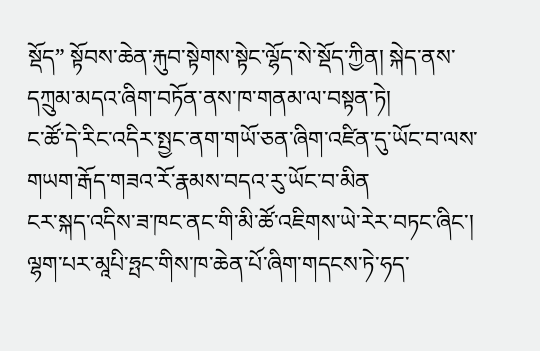སྡོད” སྟོབས་ཆེན་རྐུབ་སྟེགས་སྟེང་ལྷོད་སེ་སྡོད་ཀྱིན། སྐེད་ནས་དཀྲུམ་མདའ་ཞིག་བཏོན་ནས་ཁ་གནམ་ལ་བསྟན་ཏེ།
ང་ཚོ་དེ་རིང་འདིར་སྤྱང་ནག་གཡོ་ཅན་ཞིག་འཛིན་དུ་ཡོང་བ་ལས་གཡག་རྒོད་གཟའ་རོ་རྣམས་བདའ་རུ་ཡོང་བ་མིན
ངར་སྐད་འདིས་ཟ་ཁང་ནང་གི་མི་ཚོ་འཇིགས་ཡེ་རེར་བཏང་ཞིང་། ལྷག་པར་མཱཔི་ཧྤང་གིས་ཁ་ཆེན་པོ་ཞིག་གདངས་ཏེ་ཧད་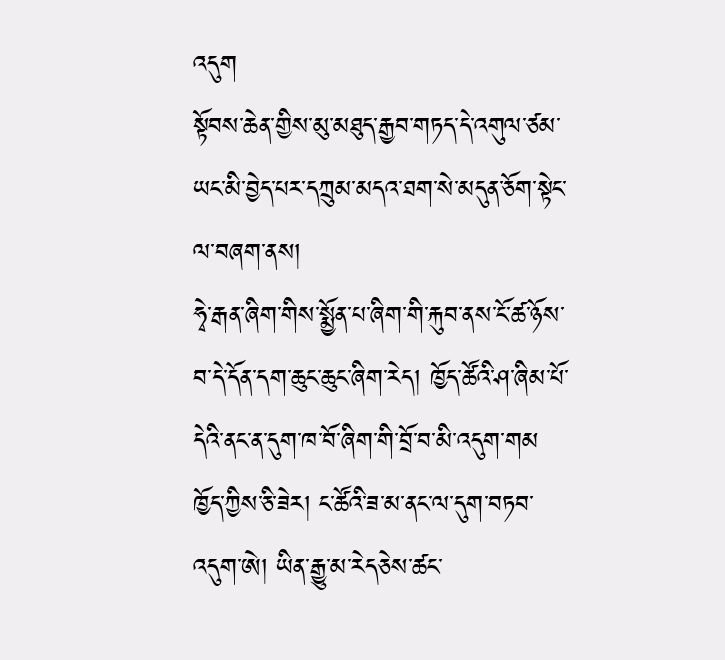འདུག
སྟོབས་ཆེན་གྱིས་མུ་མཐུད་རྒྱབ་གཏད་དེ་འགུལ་ཙམ་ཡང་མི་བྱེད་པར་དཀྲུམ་མདའ་ཐག་སེ་མདུན་ཅོག་སྟེང་ལ་བཞག་ནས།
ཧྭེ་རྒན་ཞིག་གིས་སྨྱོན་པ་ཞིག་གི་རྐུབ་ནས་ངོ་ཚ་ཉོས་བ་དེ་དོན་དག་ཆུང་ཆུང་ཞིག་རེད། ཁྱོད་ཚོའི་ཤ་ཞིམ་པོ་དེའི་ནང་ན་དུག་ཁ་བོ་ཞིག་གི་བྲོ་བ་མི་འདུག་གམ
ཁྱོད་ཀྱིས་ཅི་ཟེར། ང་ཚོའི་ཟ་མ་ནང་ལ་དུག་བཏབ་འདུག་ཨེ། ཡིན་རྒྱུ་མ་རེདཅེས་ཚང་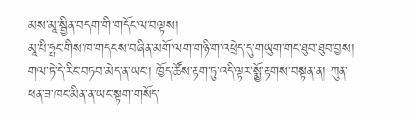མས་མཱ་སྦྱིན་བདག་གི་གདོང་ལ་བལྟས།
མཱ་པི་ཧྤང་གིས་ཁ་གདངས་བཞིན་མགོ་ལག་གཉི་ག་འཕྲེད་དུ་གཡུག་གང་ཐུབ་ཐུབ་བྱས།
གལ་ཏེ་དེ་རིང་བཏབ་མེད་ན་ཡང་། ཁྱོད་ཚོས་རྟག་ཏུ་འདི་ལྟར་སྨྱོ་རྟགས་བསྟན་ན། ཀུན་ཕན་ཟ་ཁང་མིན་ན་ཡང་སྟག་གསོད་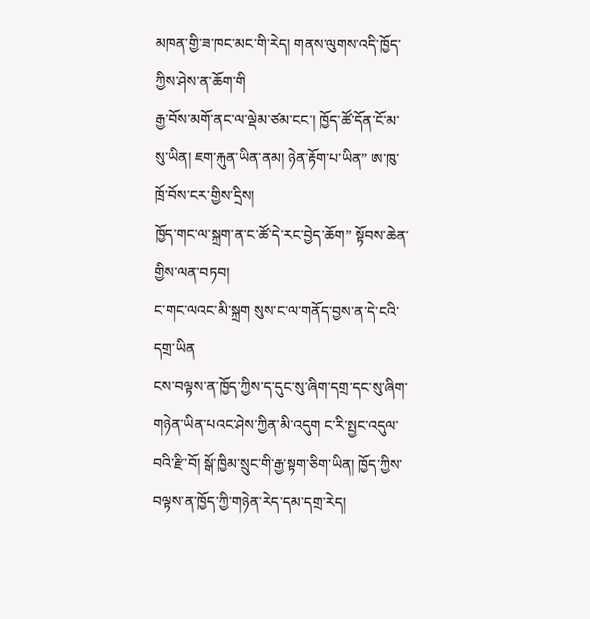མཁན་གྱི་ཟ་ཁང་མང་གི་རེད། གནས་ལུགས་འདི་ཁྱོད་ཀྱིས་ཤེས་ན་ཆོག་གི
རྒྱ་བོས་མགོ་ནང་ལ་ལྡེམ་ཙམ་ངང་། ཁྱོད་ཚོ་དོན་ངོ་མ་སུ་ཡིན། ཇག་རྐུན་ཡིན་ནམ། ཉེན་རྟོག་པ་ཡིན” ཨ་ཁུ་ཁྲོ་བོས་ངར་གྱིས་དྲིས།
ཁྱོད་གང་ལ་སྐྲག་ན་ང་ཚོ་དེ་རང་བྱེད་ཆོག” སྟོབས་ཆེན་གྱིས་ལན་བཏབ།
ང་གང་ལའང་མི་སྐྲག སུས་ང་ལ་གནོད་བྱས་ན་དེ་ངའི་དགྲ་ཡིན
ངས་བལྟས་ན་ཁྱོད་ཀྱིས་ད་དུང་སུ་ཞིག་དགྲ་དང་སུ་ཞིག་གཉེན་ཡིན་པའང་ཤེས་ཀྱིན་མི་འདུག ང་རི་སྤྱང་འདུལ་བའི་རྫི་བོ། སྒོ་ཁྱིམ་སྲུང་གི་རྒྱ་སྟག་ཅིག་ཡིན། ཁྱོད་ཀྱིས་བལྟས་ན་ཁྱོད་ཀྱི་གཉེན་རེད་དམ་དགྲ་རེད།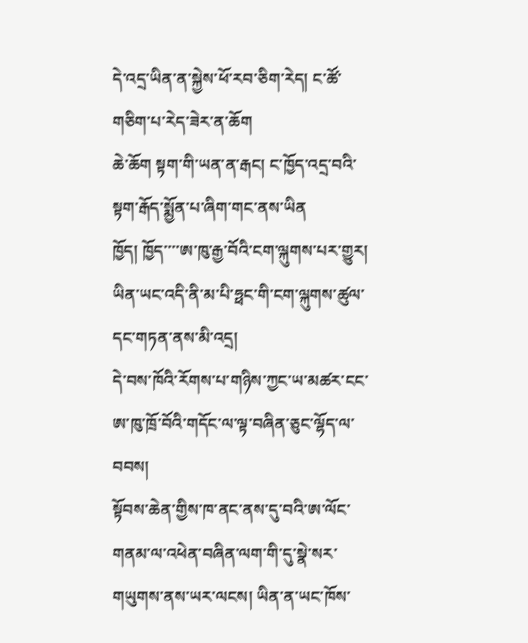དེ་འདྲ་ཡིན་ན་སྐྱེས་ཕོ་རབ་ཅིག་རེད། ང་ཚོ་གཅིག་པ་རེད་ཟེར་ན་ཆོག
ཆེ་ཆོག སྟག་གི་ཡན་ན་རྒང། ང་ཁྱོད་འདྲ་བའི་སྟག་རྒོད་སྨྱོན་པ་ཞིག་གང་ནས་ཡིན
ཁྱོད། ཁྱོད་་་་ཨ་ཁུ་རྒྱ་བོའི་ངག་ལྐུགས་པར་གྱུར། ཡིན་ཡང་འདི་ནི་མ་པི་ཧྥང་གི་ངག་ལྐུགས་ཚུལ་དང་གཏན་ནས་མི་འདྲ།
དེ་བས་ཁོའི་རོགས་པ་གཉིས་ཀྱང་ཡ་མཚར་ངང་ཨ་ཁུ་ཁྲོ་བོའི་གདོང་ལ་ལྟ་བཞིན་ཅུང་ལྷོད་ལ་བབས།
སྟོབས་ཆེན་གྱིས་ཁ་ནང་ནས་དུ་བའི་ཨ་ལོང་གནམ་ལ་འཕེན་བཞིན་ལག་གི་དུ་སྣེ་སར་གཡུགས་ནས་ཡར་ལངས། ཡིན་ན་ཡང་ཁོས་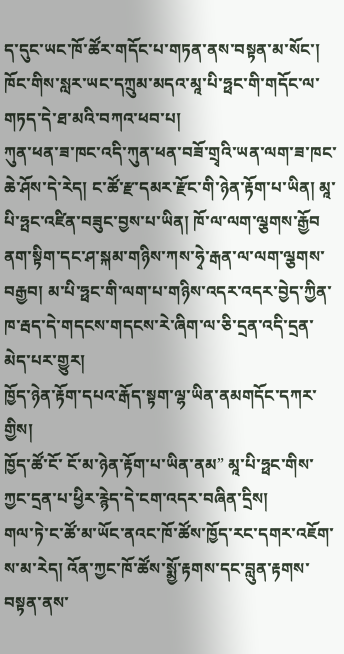ད་དུང་ཡང་ཁོ་ཚོར་གདོང་པ་གཏན་ནས་བསྟན་མ་སོང་། ཁོང་གིས་སླར་ཡང་དཀྲུམ་མདའ་མཱ་པི་ཧྥང་གི་གདོང་ལ་གཏད་དེ་ཐ་མའི་བཀའ་ཕབ་པ།
ཀུན་ཕན་ཟ་ཁང་འདི་ཀུན་ཕན་བཟོ་གྲྭའི་ཡན་ལག་ཟ་ཁང་ཆེ་ཤོས་དེ་རེད། ང་ཚོ་རྫ་དམར་རྫོང་གི་ཉེན་རྟོག་པ་ཡིན། མཱ་པི་ཧྤང་འཛིན་བཟུང་བྱས་པ་ཡིན། ཁོ་ལ་ལག་ལྕགས་རྒྱོབ
ནག་སྟིག་དང་ཤ་སྐམ་གཉིས་ཀས་ཧྭེ་རྒན་ལ་ལག་ལྕགས་བརྒྱབ། མ་པི་ཧྥང་གི་ལག་པ་གཉིས་འདར་འདར་བྱེད་ཀྱིན་ཁ་རྦད་དེ་གདངས་གདངས་རེ་ཞིག་ལ་ཅི་དྲན་འདི་དྲན་མེད་པར་གྱུར།
ཁྱོད་ཉེན་རྟོག་དཔའ་རྒོད་སྟག་ལྷ་ཡིན་ནམགདོང་དཀར་གྱིས།
ཁྱོད་ཚོ་ངོ་ ངོ་མ་ཉེན་རྟོག་པ་ཡིན་ནམ” མཱ་པི་ཧྥང་གིས་ཀྱང་དྲན་པ་ཕྱིར་རྙེད་དེ་ངག་འདར་བཞིན་དྲིས།
གལ་ཏེ་ང་ཚོ་མ་ཡོང་ནའང་ཁོ་ཚོས་ཁྱོད་རང་དགར་འཇོག་ས་མ་རེད། འོན་ཀྱང་ཁོ་ཚོས་སྨྱོ་རྟགས་དང་བླུན་རྟགས་བསྟན་ནས་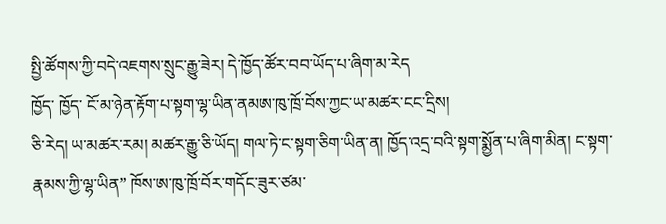སྤྱི་ཚོགས་ཀྱི་བདེ་འཇགས་སྲུང་རྒྱུ་ཟེར། དེ་ཁྱོད་ཚོར་བབ་ཡོད་པ་ཞིག་མ་རེད
ཁྱོད་ ཁྱོད་ ངོ་མ་ཉེན་རྟོག་པ་སྟག་ལྷ་ཡིན་ནམཨ་ཁུ་ཁྲོ་བོས་ཀྱང་ཡ་མཚར་ངང་དྲིས།
ཅི་རེད། ཡ་མཚར་རམ། མཚར་རྒྱུ་ཅི་ཡོད། གལ་ཏེ་ང་སྟག་ཅིག་ཡིན་ན། ཁྱོད་འདྲ་བའི་སྟག་སྨྱོན་པ་ཞིག་མིན། ང་སྟག་རྣམས་ཀྱི་ལྷ་ཡིན” ཁོས་ཨ་ཁུ་ཁྲོ་བོར་གདོང་ཟུར་ཙམ་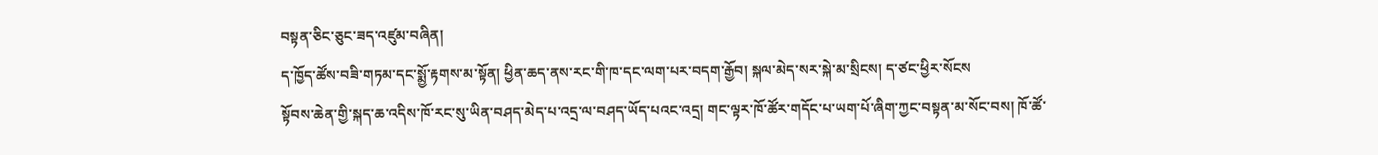བསྟན་ཅིང་ཅུང་ཟད་འཛུམ་བཞིན།
ད་ཁྱོད་ཚོས་བཟི་གཏམ་དང་སྨྱོ་རྟགས་མ་སྟོན། ཕྱིན་ཆད་ནས་རང་གི་ཁ་དང་ལག་པར་བདག་རྒྱོབ། སྐལ་མེད་སར་སྐེ་མ་སྲིངས། ད་ཙང་ཕྱིར་སོངས
སྟོབས་ཆེན་གྱི་སྐད་ཆ་འདིས་ཁོ་རང་སུ་ཡིན་བཤད་མེད་པ་འདྲ་ལ་བཤད་ཡོད་པའང་འདྲ། གང་ལྟར་ཁོ་ཚོར་གདོང་པ་ཡག་པོ་ཞིག་ཀྱང་བསྟན་མ་སོང་བས། ཁོ་ཚོ་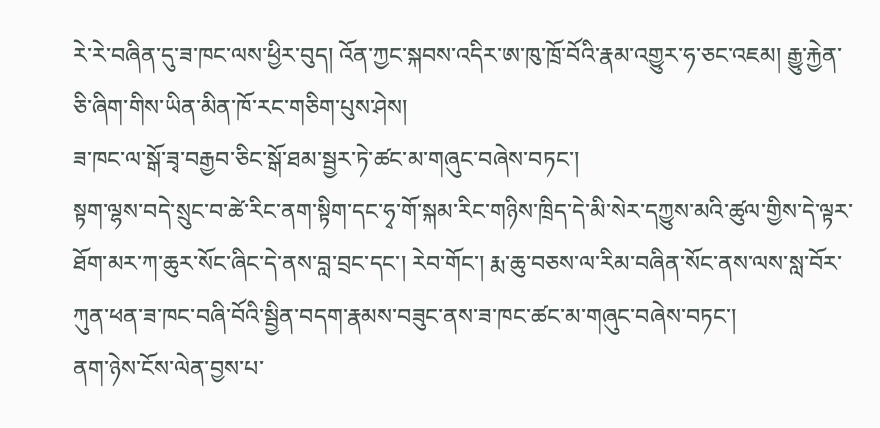རེ་རེ་བཞིན་དུ་ཟ་ཁང་ལས་ཕྱིར་བུད། འོན་ཀྱང་སྐབས་འདིར་ཨ་ཁུ་ཁྲོ་བོའི་རྣམ་འགྱུར་ཧ་ཅང་འཇམ། རྒྱུ་རྐྱེན་ཅི་ཞིག་གིས་ཡིན་མིན་ཁོ་རང་གཅིག་པུས་ཤེས།
ཟ་ཁང་ལ་སྒོ་ཟྭ་བརྒྱབ་ཅིང་སྒོ་ཐམ་སྦྱར་ཏེ་ཚང་མ་གཞུང་བཞེས་བཏང་།
སྟག་ལྷས་བདེ་སྲུང་བ་ཚེ་རིང་ནག་སྟིག་དང་ཧྭ་གོ་སྐམ་རིང་གཉིས་ཁྲིད་དེ་མི་སེར་དཀྱུས་མའི་ཚུལ་གྱིས་དེ་ལྟར་ཐོག་མར་ཀ་ཆུར་སོང་ཞིང་དེ་ནས་བླ་བྲང་དང་། རེབ་གོང་། རྨ་ཆུ་བཅས་ལ་རིམ་བཞིན་སོང་ནས་ལས་སླ་བོར་ཀུན་ཕན་ཟ་ཁང་བཞི་བོའི་སྦྱིན་བདག་རྣམས་བཟུང་ནས་ཟ་ཁང་ཚང་མ་གཞུང་བཞེས་བཏང་།
ནག་ཉེས་ངོས་ལེན་བྱས་པ་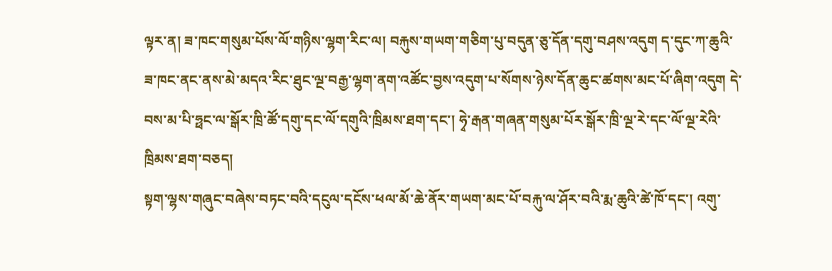ལྟར་ན། ཟ་ཁང་གསུམ་པོས་ལོ་གཉིས་ལྷག་རིང་ལ། བརྐུས་གཡག་གཅིག་པུ་བདུན་ཅུ་དོན་དགུ་བཤས་འདུག ད་དུང་ཀ་ཆུའི་ཟ་ཁང་ནང་ནས་མེ་མདའ་རིང་ཐུང་ལྔ་བརྒྱ་ལྷག་ནག་འཚོང་བྱས་འདུག་པ་སོགས་ཉེས་དོན་ཆུང་ཚགས་མང་པོ་ཞིག་འདུག དེ་བས་མ་པི་ཧྥང་ལ་སྒོར་ཁྲི་ཚོ་དགུ་དང་ལོ་དགུའི་ཁྲིམས་ཐག་དང་། ཧྭེ་རྒན་གཞན་གསུམ་པོར་སྒོར་ཁྲི་ལྔ་རེ་དང་ལོ་ལྔ་རེའི་ཁྲིམས་ཐག་བཅད།
སྟག་ལྷས་གཞུང་བཞེས་བཏང་བའི་དངུལ་དངོས་ཕལ་མོ་ཆེ་ནོར་གཡག་མང་པོ་བརྐུ་ལ་ཤོར་བའི་རྨ་ཆུའི་ཚེ་ཁོ་དང་། འགུ་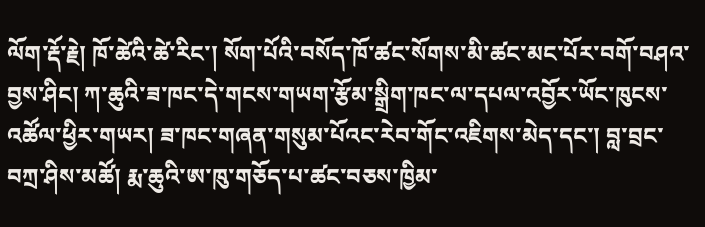ལོག་རྡོ་རྗེ། ཁོ་ཚེའི་ཚེ་རིང་། སོག་པོའི་བསོད་ཁོ་ཚང་སོགས་མི་ཚང་མང་པོར་བགོ་བཤའ་བྱས་ཤིང། ཀ་ཆུའི་ཟ་ཁང་དེ་གངས་གཡག་རྩོམ་སྒྲིག་ཁང་ལ་དཔལ་འབྱོར་ཡོང་ཁུངས་འཚོལ་ཕྱིར་གཡར། ཟ་ཁང་གཞན་གསུམ་པོའང་རེབ་གོང་འཇིགས་མེད་དང་། བླ་བྲང་བཀྲ་ཤིས་མཚོ། རྨ་ཆུའི་ཨ་ཁུ་གཅོད་པ་ཚང་བཅས་ཁྱིམ་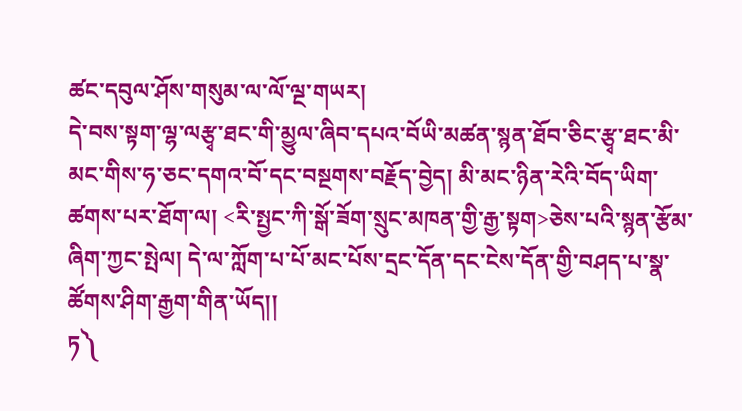ཚང་དབུལ་ཤོས་གསུམ་ལ་ལོ་ལྔ་གཡར།
དེ་བས་སྟག་ལྷ་ལརྩྭ་ཐང་གི་མྱུལ་ཞིབ་དཔའ་བོཡི་མཚན་སྙན་ཐོབ་ཅིང་རྩྭ་ཐང་མི་མང་གིས་ཧ་ཅང་དགའ་བོ་དང་བསྔགས་བརྗོད་བྱེད། མི་མང་ཉིན་རེའི་བོད་ཡིག་ཚགས་པར་ཐོག་ལ། <རི་སྤྱང་ཀི་སྒོ་ཟོག་སྲུང་མཁན་གྱི་རྒྱ་སྟག>ཅེས་པའི་སྙན་རྩོམ་ཞིག་ཀྱང་སྤེལ། དེ་ལ་ཀློག་པ་པོ་མང་པོས་དྲང་དོན་དང་ངེས་དོན་གྱི་བཤད་པ་སྣ་ཚོགས་ཤིག་རྒྱག་གིན་ཡོད།།
ཏ༽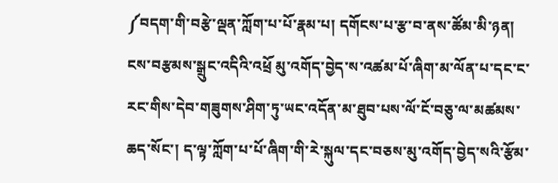༼བདག་གི་བརྩེ་ལྡན་ཀློག་པ་པོ་རྣམ་པ། དགོངས་པ་རྩ་བ་ནས་ཚོམ་མི་ཉན། ངས་བརྩམས་སྒྲུང་འདིའི་འཕྲོ མུ་འགོད་བྱེད་ས་འཚམ་པོ་ཞིག་མ་ལོན་པ་དང་ང་རང་གིས་དེབ་གཟུགས་ཤིག་ཏུ་ཡང་འདོན་མ་ཐུབ་པས་ལོ་ངོ་བཅུ་ལ་མཚམས་ཆད་སོང་། ད་ལྟ་ཀློག་པ་པོ་ཞིག་གི་རེ་སྐུལ་དང་བཅས་མུ་འགོད་བྱེད་སའི་རྩོམ་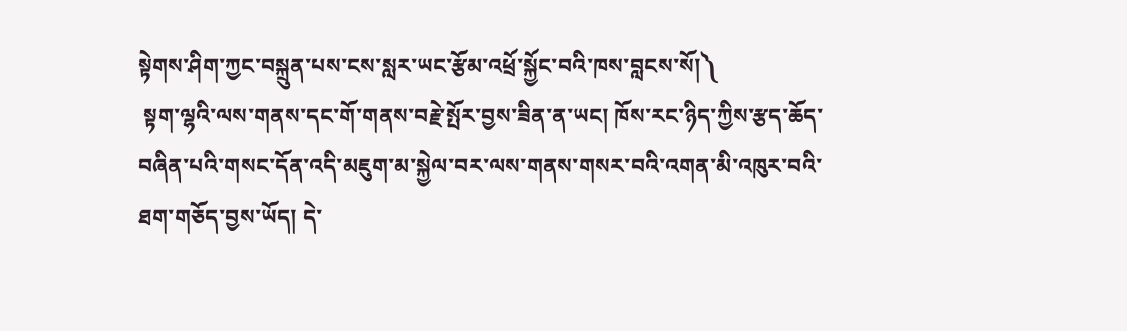སྟེགས་ཤིག་ཀྱང་བསྐྲུན་པས་ངས་སླར་ཡང་རྩོམ་འཕྲོ་སྐྱོང་བའི་ཁས་བླངས་སོ།༽
 སྟག་ལྷའི་ལས་གནས་དང་གོ་གནས་བརྗེ་སྤོར་བྱས་ཟིན་ན་ཡང། ཁོས་རང་ཉིད་ཀྱིས་རྩད་ཆོད་བཞིན་པའི་གསང་དོན་འདི་མཇུག་མ་སྐྱེལ་བར་ལས་གནས་གསར་བའི་འགན་མི་འཁུར་བའི་ཐག་གཅོད་བྱས་ཡོད། དེ་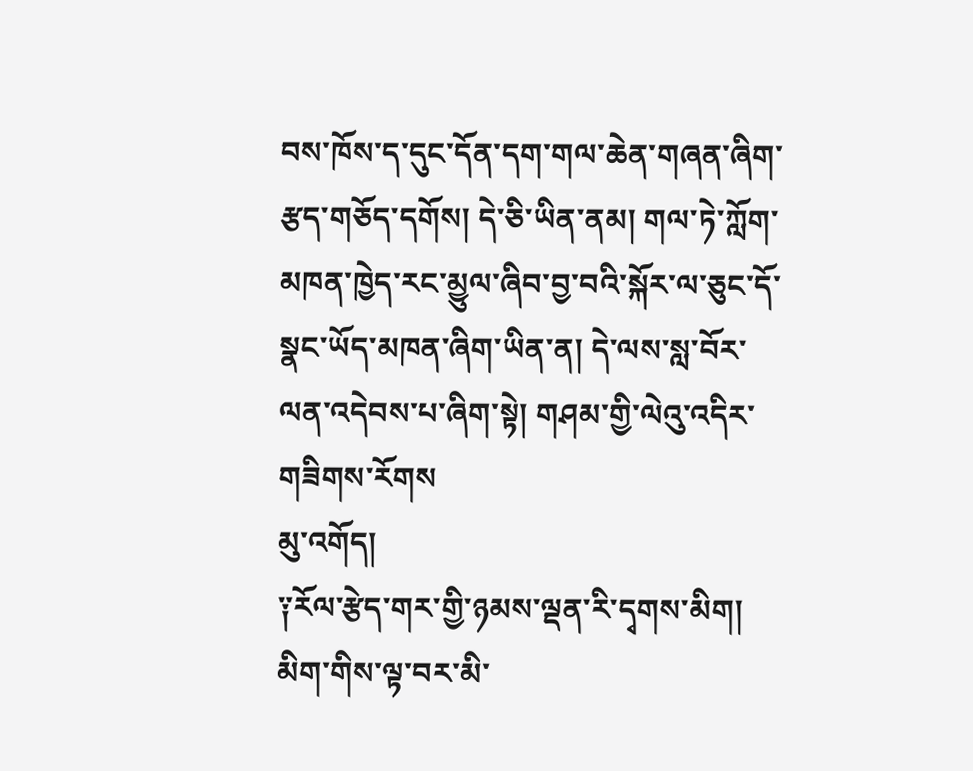བས་ཁོས་ད་དུང་དོན་དག་གལ་ཆེན་གཞན་ཞིག་རྩད་གཅོད་དགོས། དེ་ཅི་ཡིན་ནམ། གལ་ཏེ་ཀློག་མཁན་ཁྱེད་རང་མྱུལ་ཞིབ་བྱ་བའི་སྐོར་ལ་ཅུང་དོ་སྣང་ཡོད་མཁན་ཞིག་ཡིན་ན། དེ་ལས་སླ་བོར་ལན་འདེབས་པ་ཞིག་སྟེ། གཤམ་གྱི་ལེའུ་འདིར་གཟིགས་རོགས
མུ་འགོད།
༑རོལ་རྩེད་གར་གྱི་ཉམས་ལྡན་རི་དྭགས་མིག།
མིག་གིས་ལྟ་བར་མི་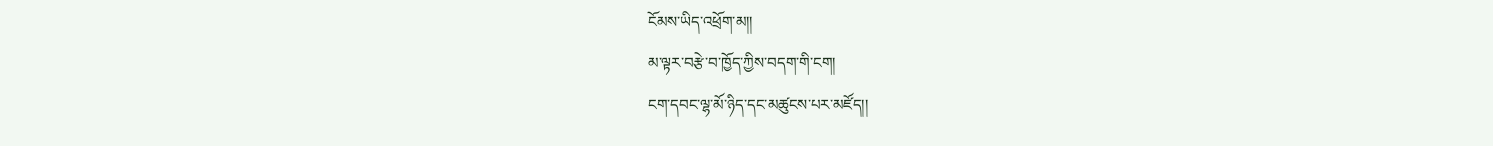ངོམས་ཡིད་འཕྲོག་མ།།
མ་ལྟར་བརྩེ་བ་ཁྱོད་ཀྱིས་བདག་གི་ངག།
ངག་དབང་ལྷ་མོ་ཉིད་དང་མཚུངས་པར་མཛོད།།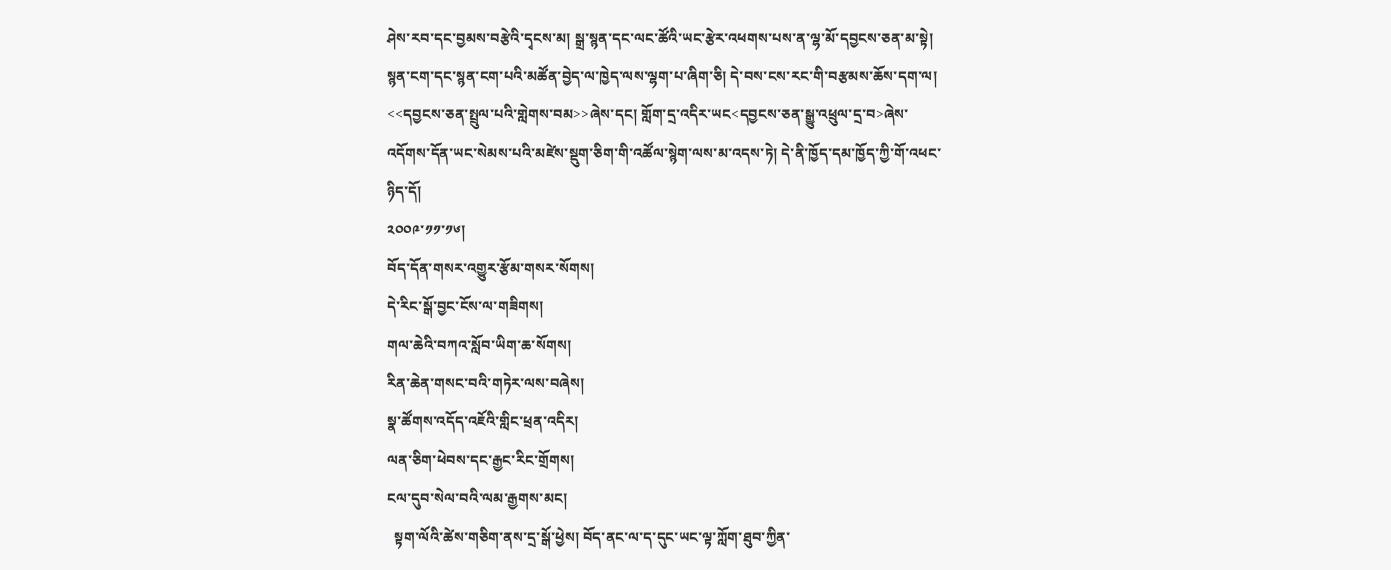ཤེས་རབ་དང་བྱམས་བརྩེའི་དྭངས་མ། སྒྲ་སྙན་དང་ལང་ཚོའི་ཡང་རྩེར་འཕགས་པས་ན་ལྷ་མོ་དབྱངས་ཅན་མ་སྟེ། སྙན་ངག་དང་སྙན་ངག་པའི་མཚོན་བྱེད་ལ་ཁྱེད་ལས་ལྷག་པ་ཞིག་ཅི། དེ་བས་ངས་རང་གི་བརྩམས་ཆོས་དག་ལ། <<དབྱངས་ཅན་སྤྲུལ་པའི་གླེགས་བམ>>ཞེས་དང། གློག་དྲ་འདིར་ཡང<དབྱངས་ཅན་སྒྱུ་འཕྲུལ་དྲ་བ>ཞེས་འདོགས་དོན་ཡང་སེམས་པའི་མཛེས་སྡུག་ཅིག་གི་འཚོལ་སྙེག་ལས་མ་འདས་ཏེ། དེ་ནི་ཁྱོད་དམ་ཁྱོད་ཀྱི་གོ་འཕང་ཉིད་དོ།
༢༠༠༩་༡༡་༡༦།
བོད་དོན་གསར་འགྱུར་རྩོམ་གསར་སོགས།
དེ་རིང་སྒོ་བྱང་ངོས་ལ་གཟིགས།
གལ་ཆེའི་བཀའ་སློབ་ཡིག་ཆ་སོགས།
རིན་ཆེན་གསང་བའི་གཏེར་ལས་བཞེས།
སྣ་ཚོགས་འདོད་འཇོའི་གླིང་ཕྲན་འདིར།
ལན་ཅིག་ཕེབས་དང་རྒྱང་རིང་གྲོགས།
ངལ་དུབ་སེལ་བའི་ལམ་རྒྱགས་མང།
  སྟག་ལོའི་ཚེས་གཅིག་ནས་དྲ་སྒོ་ཕྱེས། བོད་ནང་ལ་ད་དུང་ཡང་ལྟ་ཀློག་ཐུབ་ཀྱིན་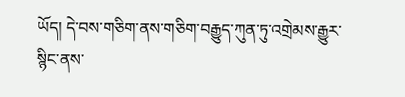ཡོད། དེ་བས་གཅིག་ནས་གཅིག་བརྒྱུད་ཀུན་ཏུ་འགྲེམས་རྒྱུར་སྙིང་ནས་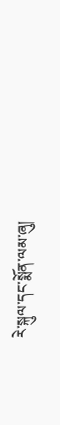རེ་སྐུལ་དང་སྨོན་ལམ་ཞུ།